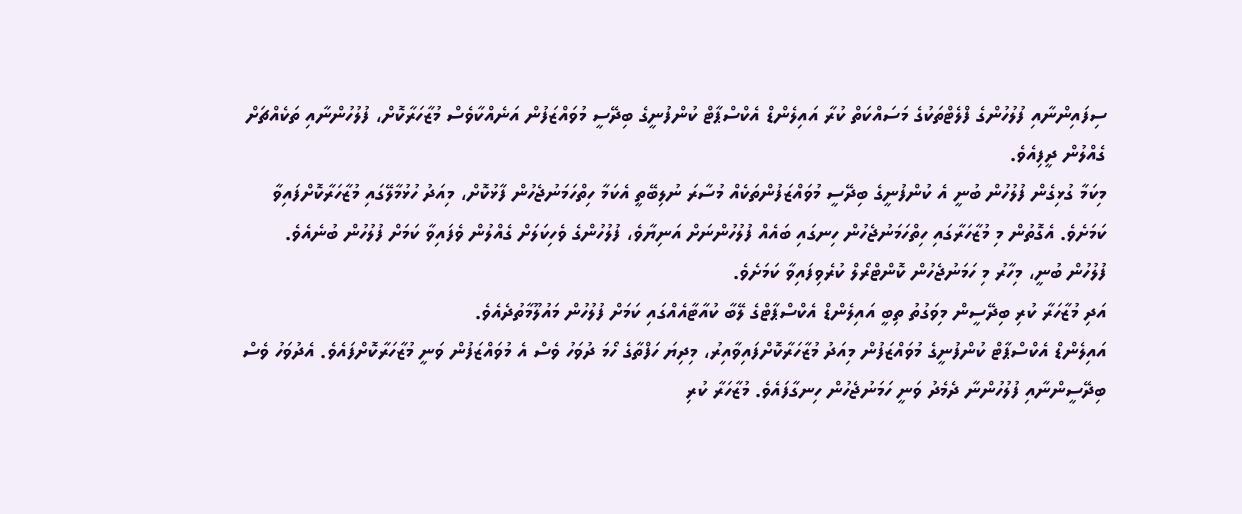ސިފައިންނާއި ފުލުހުންގެ ފްލެޓްތަކުގެ މަސައްކަތް ކުރާ އައިލެންޑް އެކްސްޕާޓް ކުންފުނީގެ ބިދޭސީ މުވައްޒަފުން އަނެއްކާވެސް މުޒާހަރާކޮށް، ފުލުހުންނާއި ތަކެއްޗަށް ގެއްލުން ދީފިއެވެ.
މިކަމާ ގުޅިގެން ފުލުހުން ބުނީ އެ ކުންފުނީގެ ބިދޭސީ މުވައްޒަފުންތަކެއް މުސާރަ ނުލިބޭތީ އެކަމާ ހިތްހަމަނުޖެހުން ފާޅުކޮށް، މިއަދު ހުޅުމާލޭގައި މުޒާހަރާކޮށްފައިވާ ކަމަށެވެ. އެގޮތުން މި މުޒާހަރާގައި ހިތްހަމަނުޖެހުން ހިނގައި ބައެއް ފުލުހުންނަށް އަނިޔާވެ، ފުލުހުންގެ ވެހިކަލަށް ގެއްލުން ވެފައިވާ ކަމަށް ފުލުހުން ބުނެއެވެ.
ފުލުހުން ބުނީ، މިހާރު މި ހަމަނުޖެހުން ކޮންޓްރޯލް ކުރެވިފައިވާ ކަމަށެވެ.
އަދި މުޒާހަރާ ކުރި ބިދޭސީން މިވަގުތު ތިބީ އައިލެންޑް އެކްސްޕާޓްގެ ލޭބާ ކުއާޓާއެއްގައި ކަމަށް ފުލުހުން މައުލޫމާތުދެއެވެ.
އައިލެންޑް އެކްސްޕާޓް ކުންފުނީގެ މުވައްޒަފުން މިއަދު މުޒާހަރާކޮށްފައިވާއިރު، މިދިޔަ ހަފްތާގެ ހޯމަ ދުވަހު ވެސް އެ މުވައްޒަފުން ވަނީ މުޒާހަރާކޮށްފައެވެ. އެދުވަހު ވެސް ބިދޭސީންނާއި ފުލުހުންނާ ދެމެދު ވަނީ ހަމަނުޖެހުން ހިނގާފައެވެ. މުޒާހަރާ ކުރި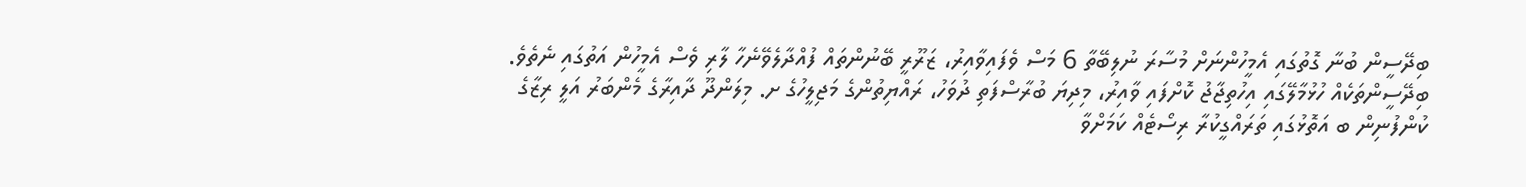ބިދޭސީން ބުނާ ގޮތުގައި އެމީހުންނަށް މުސާރަ ނުލިބޭތާ 6 މަސް ވެފައިވާއިރު، ޒަރޫރީ ބޭނުންތައް ފުއްދާލެވޭނެހާ ލާރި ވެސް އެމީހުން އަތުގައި ނެތެވެ.
ބިދޭސީންތަކެއް ހުޅުމާލޭގައި އިހުތިޖާޖު ކޮށްފައި ވާއިރު، މިދިޔަ ބުރާސްފަތި ދުވަހު، ރައްޔިތުންގެ މަޖިލީހުގެ ށ. މިލަންދޫ ދާއިރާގެ މެންބަރު އަލީ ރިޒާގެ ކުންފުނިން ބ އަތޮޅުގައި ތަރައްގީކުރާ ރިސޯޓެއް ކަމަށްވާ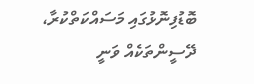ބޮޑުފިނޮޅުގައި މަސައްކަތްކުރާ، ދޭސީންތަކެއް ވަނީ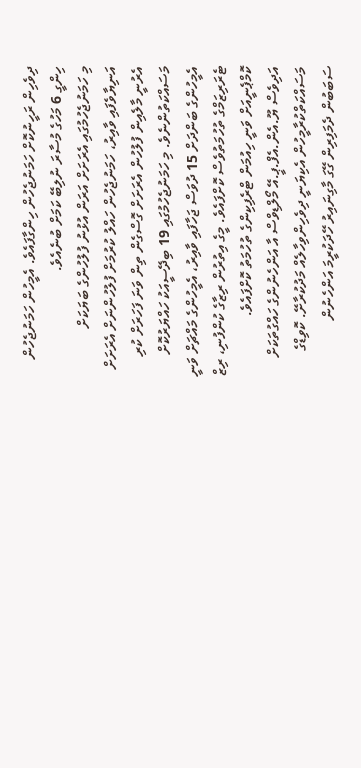ދިވެހިން ރަހީނުކޮށް ހަމަނުޖެހުން ހިންގާފައެވެ. އެމީހުން ހަމަނުޖެހުން ހިންގީ 6 މަހުގެ މުސާރަ ނުލިބޭ ކަމަށް ބުނެއެވެ.
މި ހަމަނުޖެހުމުގައި އެރަށަށް އަރަން އުޅުނު ފުލުހުންގެ ބަޔަކަށް އަނިޔާވެފައި ވާއިރު، ހަމަނުޖެހުން ހައްލު ކުރުމަށް ފުލުހުންނަށް އެރަށަށް އެރުނީ މާލެއިން ފުލުހުން އެރަށަށް ގޮސްގެން ތިން ވަނަ ފަހަރަށް ކުރި މަސައްކަތުންނެވެ. މި ހަމަނުޖެހުމުގައި 19 ބިދޭސީއަކު ހައްޔަރުކޮށް އެމީހުންގެ ބަންދަށް 15 ދުވަސް ޖަހާފައި ވާއިރު، އެމީހުންގެ މައްޗަށް ވަނީ ޓެރަރިޒަމްގެ ތުހުމަތުވެސް ކޮށްފައެވެ. މީގެ އިތުރުން ރިޒާގެ ކުންފުނި، ރިޒް ކޮމްޕެނީއަށް ވަނީ ހިއުމަން ޓްރެފިކިންގެ ތުހުމަތު ކޮށްފައެވެ.
އަދިވެސް ޔޫ.އެން.އެފް.ޕީ.އޭ މޯލްޑިވްސް އާ އަންހެނުންގެ ހައްގުތަކަށް މަސައްކަތްކުރާމީހުން އެކިޔަނީ ދިވެހިންވިހާލެއް މަދުކުރާށޭ. ކޮވިޑްގެ ސަބަބުން ދެމަފިރިން ގޭގަ މާގިނައިރު ހޭދަކުރީމަ އަންހެނުން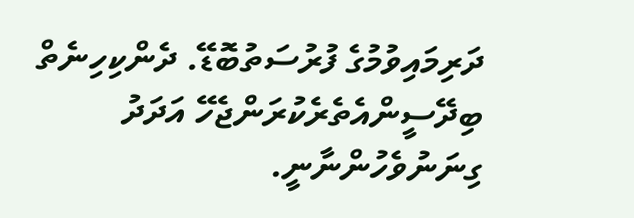ދަރިމައިވުމުގެ ފުރުސަތުބޮޑޭ. ދެންކިހިނެތް ބިދޭސީންއެތެރެކުރަންޖެހޭ އަދަދު ގިނަނުވެހުންނާނީ.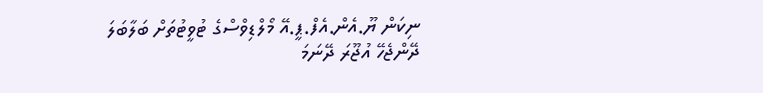ނިކަން ޔޫ.އެން.އެފް.ޕީ.އޭ މޯލްޑިވްސްގެ ޓުވީޓުތަށް ބަލާބަލަ
ދޭންޖެހޭ އުޖޫރަ ދޭނަމަ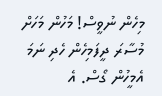މިހެން ނުވީސް! މަހުން މަހަށް މުސާރަ ދީފަމިހެން ހެދި ނަމަ އެމީހުން ގޯސް. އެ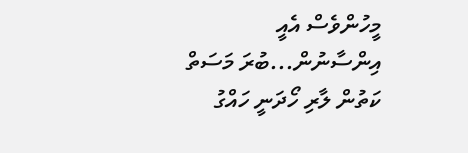މީހުންވެސް އެއީ އިންސާނުން...ބުރަ މަސަތް ކަތުން ލާރި ހޯދަނީ ހައްގު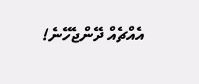އެއްޗެއް ދޭންޖެހޭނެ!